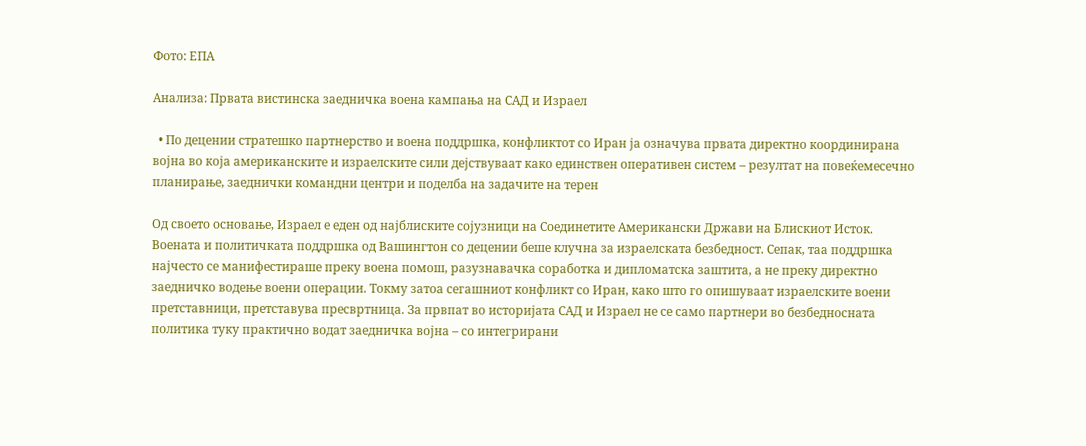Фото: ЕПА

Анализа: Првата вистинска заедничка воена кампања на САД и Израел

  • По децении стратешко партнерство и воена поддршка, конфликтот со Иран ја означува првата директно координирана војна во која американските и израелските сили дејствуваат како единствен оперативен систем – резултат на повеќемесечно планирање, заеднички командни центри и поделба на задачите на терен

Од своето основање, Израел е еден од најблиските сојузници на Соединетите Американски Држави на Блискиот Исток. Воената и политичката поддршка од Вашингтон со децении беше клучна за израелската безбедност. Сепак, таа поддршка најчесто се манифестираше преку воена помош, разузнавачка соработка и дипломатска заштита, а не преку директно заедничко водење воени операции. Токму затоа сегашниот конфликт со Иран, како што го опишуваат израелските воени претставници, претставува пресвртница. За првпат во историјата САД и Израел не се само партнери во безбедносната политика туку практично водат заедничка војна – со интегрирани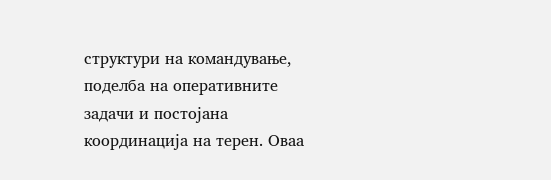структури на командување, поделба на оперативните задачи и постојана координација на терен. Оваа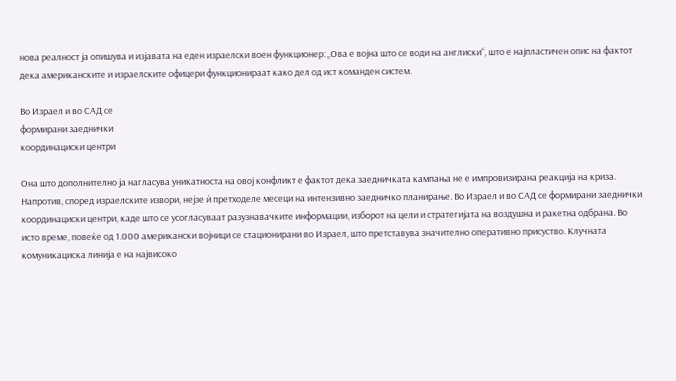нова реалност ја опишува и изјавата на еден израелски воен функционер: „Ова е војна што се води на англиски“, што е најпластичен опис на фактот дека американските и израелските офицери функционираат како дел од ист команден систем.

Во Израел и во САД се
формирани заеднички
координациски центри

Она што дополнително ја нагласува уникатноста на овој конфликт е фактот дека заедничката кампања не е импровизирана реакција на криза. Напротив, според израелските извори, нејзе ѝ претходеле месеци на интензивно заедничко планирање. Во Израел и во САД се формирани заеднички координациски центри, каде што се усогласуваат разузнавачките информации, изборот на цели и стратегијата на воздушна и ракетна одбрана. Во исто време, повеќе од 1.000 американски војници се стационирани во Израел, што претставува значително оперативно присуство. Клучната комуникациска линија е на највисоко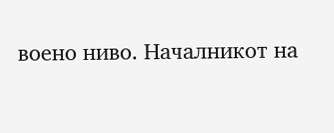воено ниво. Началникот на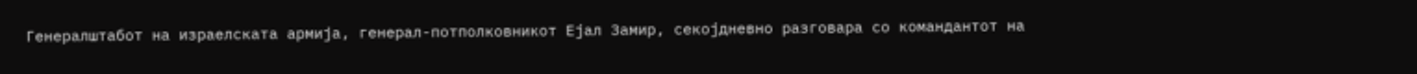Генералштабот на израелската армија, генерал-потполковникот Ејал Замир, секојдневно разговара со командантот на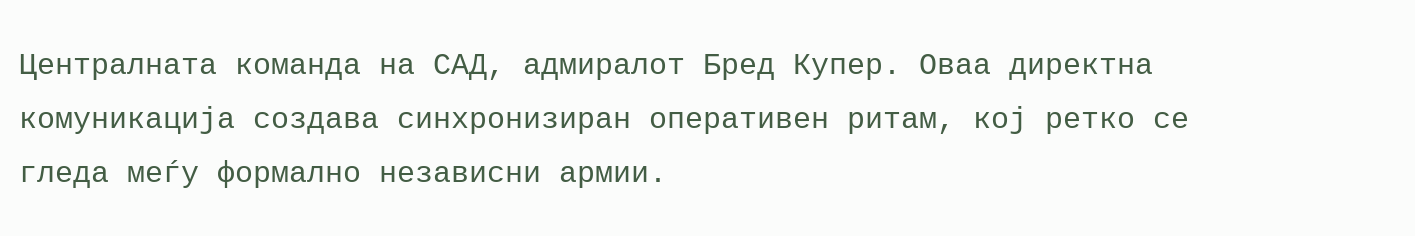Централната команда на САД, адмиралот Бред Купер. Оваа директна комуникација создава синхронизиран оперативен ритам, кој ретко се гледа меѓу формално независни армии.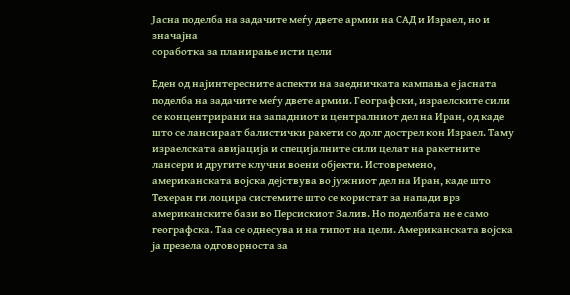Јасна поделба на задачите меѓу двете армии на САД и Израел, но и значајна
соработка за планирање исти цели

Еден од најинтересните аспекти на заедничката кампања е јасната поделба на задачите меѓу двете армии. Географски, израелските сили се концентрирани на западниот и централниот дел на Иран, од каде што се лансираат балистички ракети со долг дострел кон Израел. Таму израелската авијација и специјалните сили целат на ракетните лансери и другите клучни воени објекти. Истовремено, американската војска дејствува во јужниот дел на Иран, каде што Техеран ги лоцира системите што се користат за напади врз американските бази во Персискиот Залив. Но поделбата не е само географска. Таа се однесува и на типот на цели. Американската војска ја презела одговорноста за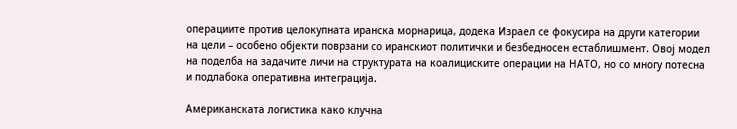операциите против целокупната иранска морнарица, додека Израел се фокусира на други категории на цели – особено објекти поврзани со иранскиот политички и безбедносен естаблишмент. Овој модел на поделба на задачите личи на структурата на коалициските операции на НАТО, но со многу потесна и подлабока оперативна интеграција.

Американската логистика како клучна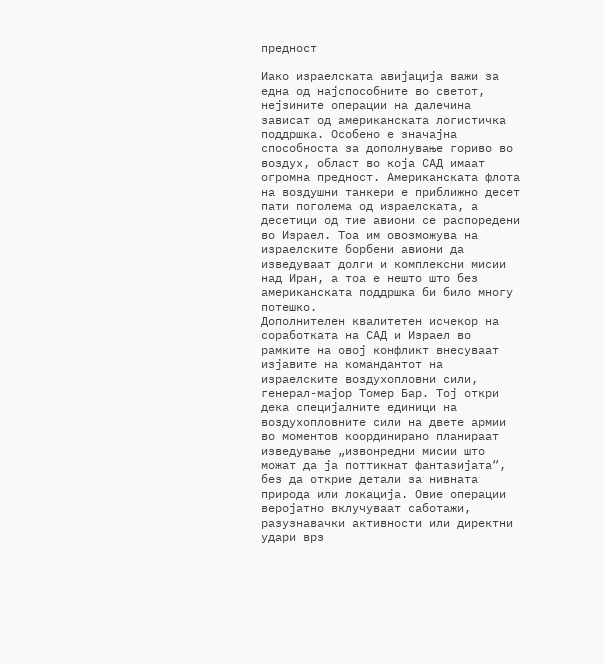предност

Иако израелската авијација важи за една од најспособните во светот, нејзините операции на далечина зависат од американската логистичка поддршка. Особено е значајна способноста за дополнување гориво во воздух, област во која САД имаат огромна предност. Американската флота на воздушни танкери е приближно десет пати поголема од израелската, а десетици од тие авиони се распоредени во Израел. Тоа им овозможува на израелските борбени авиони да изведуваат долги и комплексни мисии над Иран, а тоа е нешто што без американската поддршка би било многу потешко.
Дополнителен квалитетен исчекор на соработката на САД и Израел во рамките на овој конфликт внесуваат изјавите на командантот на израелските воздухопловни сили, генерал-мајор Томер Бар. Тој откри дека специјалните единици на воздухопловните сили на двете армии во моментов координирано планираат изведување „извонредни мисии што можат да ја поттикнат фантазијата“, без да открие детали за нивната природа или локација. Овие операции веројатно вклучуваат саботажи, разузнавачки активности или директни удари врз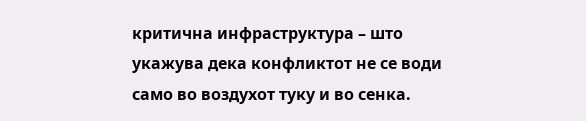критична инфраструктура – што укажува дека конфликтот не се води само во воздухот туку и во сенка.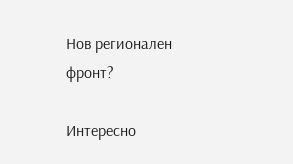Нов регионален фронт?

Интересно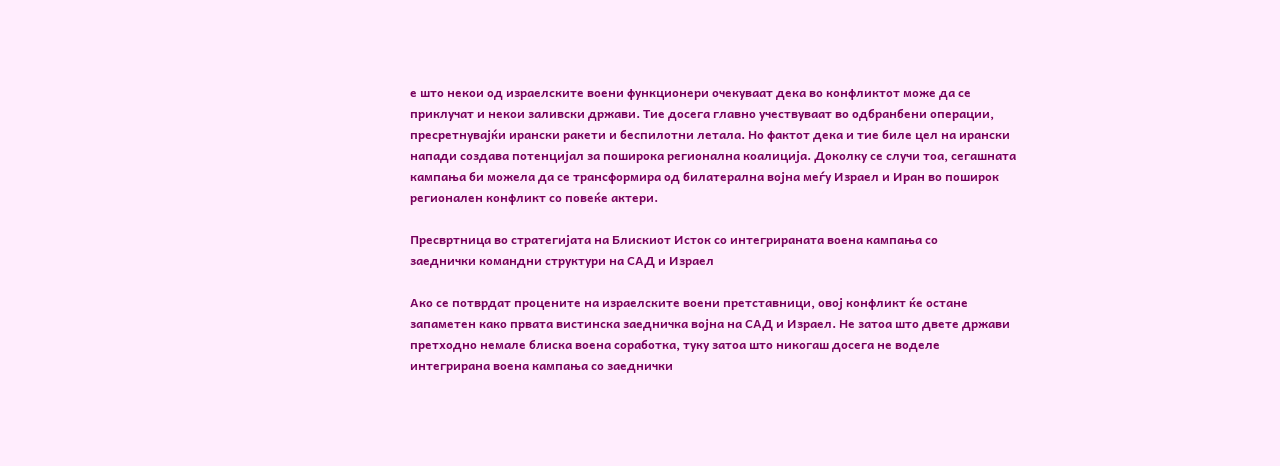е што некои од израелските воени функционери очекуваат дека во конфликтот може да се приклучат и некои заливски држави. Тие досега главно учествуваат во одбранбени операции, пресретнувајќи ирански ракети и беспилотни летала. Но фактот дека и тие биле цел на ирански напади создава потенцијал за поширока регионална коалиција. Доколку се случи тоа, сегашната кампања би можела да се трансформира од билатерална војна меѓу Израел и Иран во поширок регионален конфликт со повеќе актери.

Пресвртница во стратегијата на Блискиот Исток со интегрираната воена кампања со
заеднички командни структури на САД и Израел

Ако се потврдат процените на израелските воени претставници, овој конфликт ќе остане запаметен како првата вистинска заедничка војна на САД и Израел. Не затоа што двете држави претходно немале блиска воена соработка, туку затоа што никогаш досега не воделе интегрирана воена кампања со заеднички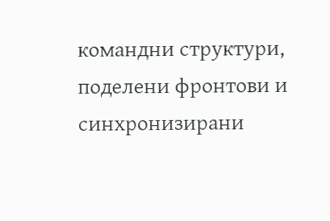командни структури, поделени фронтови и синхронизирани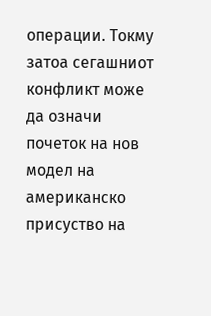операции. Токму затоа сегашниот конфликт може да означи почеток на нов модел на американско присуство на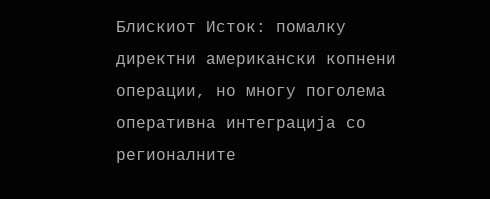Блискиот Исток: помалку директни американски копнени операции, но многу поголема оперативна интеграција со регионалните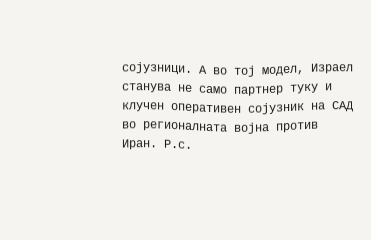сојузници. А во тој модел, Израел станува не само партнер туку и клучен оперативен сојузник на САД во регионалната војна против Иран. Р.с.